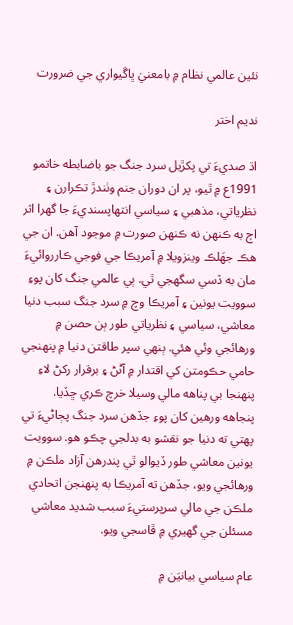نئين عالمي نظام ۾ بامعنيٰ ڀاڱيواري جي ضرورت

نديم اختر

اڌ صديءَ تي پکڙيل سرد جنگ جو باضابطه خاتمو 1991ع ۾ ٿيو، پر ان دوران جنم وٺندڙ تڪرارن ۽ نظرياتي، مذهبي ۽ سياسي انتهاپسنديءَ جا گهرا اثر اڄ به ڪنهن نه ڪنهن صورت ۾ موجود آهن. ان جي هڪ جهَلڪ وينزويلا ۾ آمريڪا جي فوجي ڪارروائيءَ مان به ڏسي سگهجي ٿي. ٻي عالمي جنگ کان پوءِ سوويت يونين ۽ آمريڪا وچ ۾ سرد جنگ سبب دنيا معاشي، سياسي ۽ نظرياتي طور ٻن حصن ۾ ورهائجي وئي هئي. ٻنهي سپر طاقتن دنيا ۾ پنهنجي حامي حڪومتن کي اقتدار ۾ آڻڻ ۽ برقرار رکڻ لاءِ پنهنجا بي پناهه مالي وسيلا خرچ ڪري ڇڏيا. پنجاهه ورهين کان پوءِ جڏهن سرد جنگ پڄاڻيءَ تي پهتي ته دنيا جو نقشو به بدلجي چڪو هو. سوويت يونين معاشي طور ڏيوالو ٿي پندرهن آزاد ملڪن ۾ ورهائجي ويو، جڏهن ته آمريڪا به پنهنجن اتحادي ملڪن جي مالي سرپرستيءَ سبب شديد معاشي مسئلن جي گهيري ۾ ڦاسجي ويو.

عام سياسي بيانيَن ۾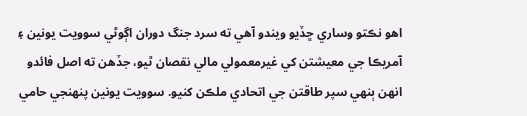اهو نڪتو وساري ڇڏيو ويندو آهي ته سرد جنگ دوران اڳوڻي سوويت يونين ۽ آمريڪا جي معيشتن کي غيرمعمولي مالي نقصان ٿيو، جڏهن ته اصل فائدو انهن ٻنهي سپر طاقتن جي اتحادي ملڪن کنيو. سوويت يونين پنهنجي حامي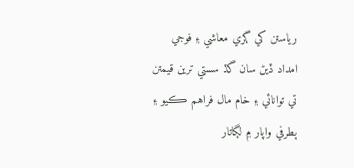رياستن کي ڳري معاشي ۽ فوجي امداد ڏيڻ سان گڏ سستي ترين قيمتن تي توانائي ۽ خام مال فراهم ڪيو ۽ ٻطرفي واپار ۾ لڳاتار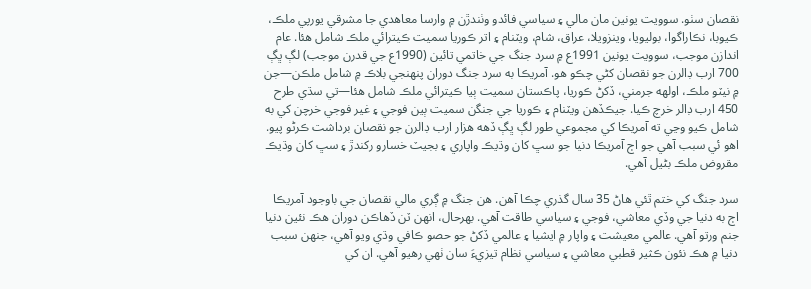نقصان سٺو. سوويت يونين مان مالي ۽ سياسي فائدو وٺندڙن ۾ وارسا معاهدي جا مشرقي يورپي ملڪ، ڪيوبا، نڪاراگوا، بوليويا، وينزويلا، عراق، شام، ويٽنام ۽ اتر ڪوريا سميت ڪيترائي ملڪ شامل هئا. عام اندازن موجب، سوويت يونين 1991ع ۾ سرد جنگ جي خاتمي تائين (1990ع جي قدرن موجب) لڳ ڀڳ 700 ارب ڊالرن جو نقصان کڻي چڪو هو. آمريڪا به سرد جنگ دوران پنهنجي بلاڪ ۾ شامل ملڪن—جن ۾ نيٽو ملڪ، اولهه جرمني، ڏکڻ ڪوريا، پاڪستان سميت ٻيا ڪيترائي ملڪ شامل هئا—تي سڌي طرح 450 ارب ڊالر خرچ ڪيا. جيڪڏهن ويٽنام ۽ ڪوريا جي جنگن سميت ٻين فوجي ۽ غير فوجي خرچن کي به شامل ڪيو وڃي ته آمريڪا کي مجموعي طور لڳ ڀڳ ڏهه هزار ارب ڊالرن جو نقصان برداشت ڪرڻو پيو. اهو ئي سبب آهي جو اڄ آمريڪا دنيا جو سڀ کان وڌيڪ واپاري ۽ بجيٽ خسارو رکندڙ ۽ سڀ کان وڌيڪ مقروض ملڪ بڻيل آهي.

سرد جنگ کي ختم ٿئي هاڻ 35 سال گذري چڪا آهن. هن جنگ ۾ ڳري مالي نقصان جي باوجود آمريڪا اڄ به دنيا جي وڏي معاشي، فوجي ۽ سياسي طاقت آهي. بهرحال، انهن ٽن ڏهاڪن دوران هڪ نئين دنيا جنم ورتو آهي. عالمي معيشت ۽ واپار ۾ ايشيا ۽ عالمي ڏکڻ جو حصو ڪافي وڌي ويو آهي، جنهن سبب دنيا ۾ هڪ نئون ڪثير قطبي معاشي ۽ سياسي نظام تيزيءَ سان ٺهي رهيو آهي. ان کي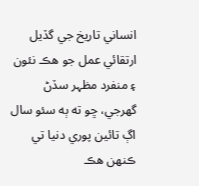انساني تاريخ جي گڏيل ارتقائي عمل جو هڪ نئون ۽ منفرد مظہر سڏڻ گهرجي، ڇو ته ٻه سئو سال اڳ تائين پوري دنيا تي ڪنهن هڪ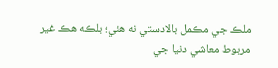ملڪ جي مڪمل بالادستي نه هئي؛ بلڪه هڪ غير مربوط معاشي دنيا جي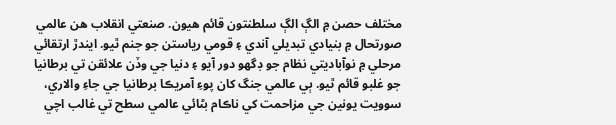مختلف حصن ۾ الڳ الڳ سلطنتون قائم هيون. صنعتي انقلاب هن عالمي صورتحال ۾ بنيادي تبديلي آندي ۽ قومي رياستن جو جنم ٿيو. ايندڙ ارتقائي مرحلي ۾ نوآباديتي نظام جو ڊگهو دور آيو ۽ دنيا جي وڏن علائقن تي برطانيا جو غلبو قائم ٿيو. ٻي عالمي جنگ کان پوءِ آمريڪا برطانيا جي جاءِ والاري، سوويت يونين جي مزاحمت کي ناڪام بڻائي عالمي سطح تي غالب اچي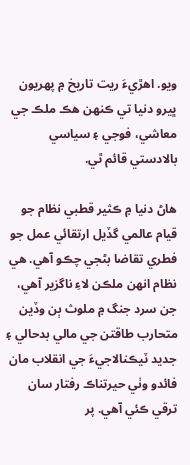ويو. اهڙيءَ ريت تاريخ ۾ پهريون ڀيرو دنيا تي ڪنهن هڪ ملڪ جي معاشي، فوجي ۽ سياسي بالادستي قائم ٿي.

هاڻ دنيا ۾ ڪثير قطبي نظام جو قيام عالمي گڏيل ارتقائي عمل جو فطري تقاضا بڻجي چڪو آهي. هي نظام انهن ملڪن لاءِ ناگزير آهي، جن سرد جنگ ۾ ملوث ٻن وڏين متحارب طاقتن جي مالي بدحالي ۽ جديد ٽيڪنالاجيءَ جي انقلاب مان فائدو وٺي حيرتناڪ رفتار سان ترقي ڪئي آهي. پر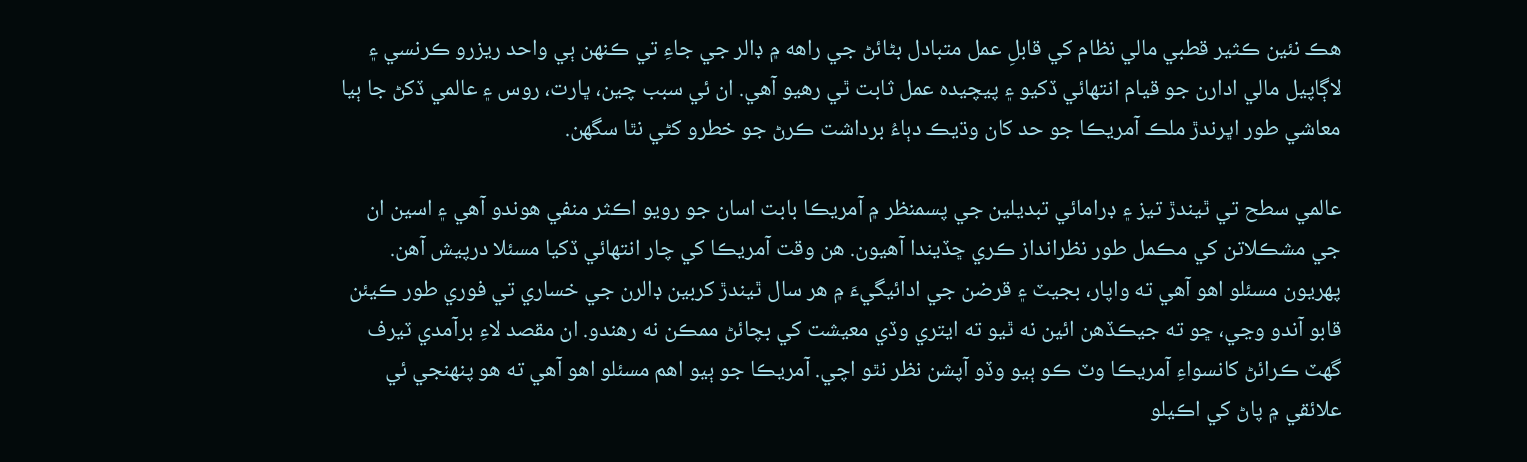هڪ نئين ڪثير قطبي مالي نظام کي قابلِ عمل متبادل بڻائڻ جي راهه ۾ ڊالر جي جاءِ تي ڪنهن ٻي واحد ريزرو ڪرنسي ۽ لاڳاپيل مالي ادارن جو قيام انتهائي ڏکيو ۽ پيچيده عمل ثابت ٿي رهيو آهي. ان ئي سبب چين، ڀارت، روس ۽ عالمي ڏکڻ جا ٻيا معاشي طور اڀرندڙ ملڪ آمريڪا جو حد کان وڌيڪ دٻاءُ برداشت ڪرڻ جو خطرو کڻي نٿا سگهن.

عالمي سطح تي ٿيندڙ تيز ۽ ڊرامائي تبديلين جي پسمنظر ۾ آمريڪا بابت اسان جو رويو اڪثر منفي هوندو آهي ۽ اسين ان جي مشڪلاتن کي مڪمل طور نظرانداز ڪري ڇڏيندا آهيون. هن وقت آمريڪا کي چار انتهائي ڏکيا مسئلا درپيش آهن. پهريون مسئلو اهو آهي ته واپار، بجيٽ ۽ قرضن جي ادائيگيءَ ۾ هر سال ٿيندڙ کربين ڊالرن جي خساري تي فوري طور ڪيئن قابو آندو وڃي، ڇو ته جيڪڏهن ائين نه ٿيو ته ايتري وڏي معيشت کي بچائڻ ممڪن نه رهندو. ان مقصد لاءِ برآمدي ٽيرف گهٽ ڪرائڻ کانسواءِ آمريڪا وٽ ڪو ٻيو وڏو آپشن نظر نٿو اچي. آمريڪا جو ٻيو اهم مسئلو اهو آهي ته هو پنهنجي ئي علائقي ۾ پاڻ کي اڪيلو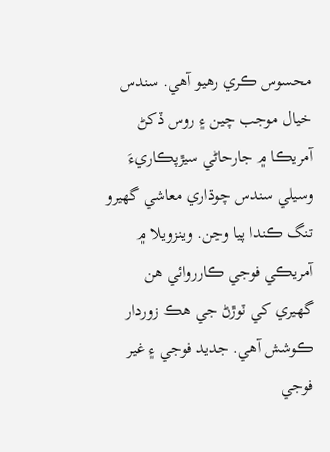محسوس ڪري رهيو آهي. سندس خيال موجب چين ۽ روس ڏکڻ آمريڪا ۾ جارحاڻي سيڙپڪاريءَ وسيلي سندس چوڌاري معاشي گهيرو تنگ ڪندا پيا وڃن. وينزويلا ۾ آمريڪي فوجي ڪارروائي هن گهيري کي ٽوڙڻ جي هڪ زوردار ڪوشش آهي. جديد فوجي ۽ غير فوجي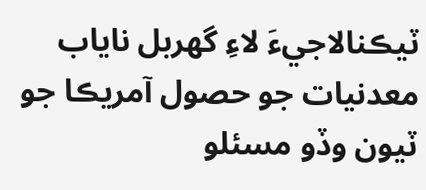ٽيڪنالاجيءَ لاءِ گهربل ناياب معدنيات جو حصول آمريڪا جو ٽيون وڏو مسئلو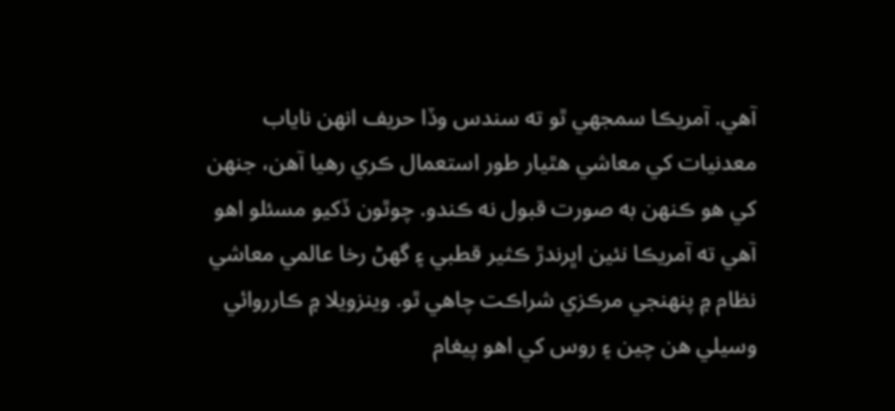آهي. آمريڪا سمجهي ٿو ته سندس وڏا حريف انهن ناياب معدنيات کي معاشي هٿيار طور استعمال ڪري رهيا آهن، جنهن کي هو ڪنهن به صورت قبول نه ڪندو. چوٿون ڏکيو مسئلو اهو آهي ته آمريڪا نئين اڀرندڙ ڪثير قطبي ۽ گهڻ رخا عالمي معاشي نظام ۾ پنهنجي مرڪزي شراڪت چاهي ٿو. وينزويلا ۾ ڪارروائي وسيلي هن چين ۽ روس کي اهو پيغام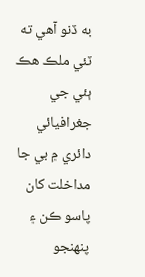به ڏنو آهي ته ٽئي ملڪ هڪ ٻئي جي جغرافيائي دائري ۾ بي جا مداخلت کان پاسو ڪن ۽ پنهنجو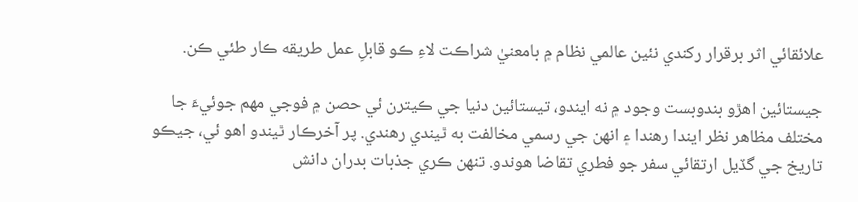علائقائي اثر برقرار رکندي نئين عالمي نظام ۾ بامعنيٰ شراڪت لاءِ ڪو قابلِ عمل طريقه ڪار طئي ڪن.

جيستائين اهڙو بندوبست وجود ۾ نه ايندو، تيستائين دنيا جي ڪيترن ئي حصن ۾ فوجي مهم جوئيءَ جا مختلف مظاهر نظر ايندا رهندا ۽ انهن جي رسمي مخالفت به ٿيندي رهندي. پر آخرڪار ٿيندو اهو ئي، جيڪو تاريخ جي گڏيل ارتقائي سفر جو فطري تقاضا هوندو. تنهن ڪري جذبات بدران دانش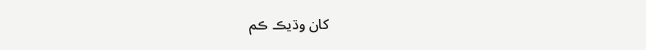کان وڌيڪ ڪم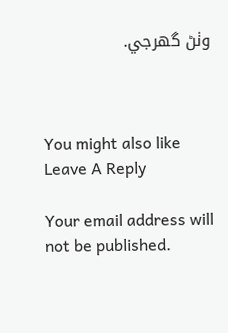وٺڻ گهرجي.



You might also like
Leave A Reply

Your email address will not be published.